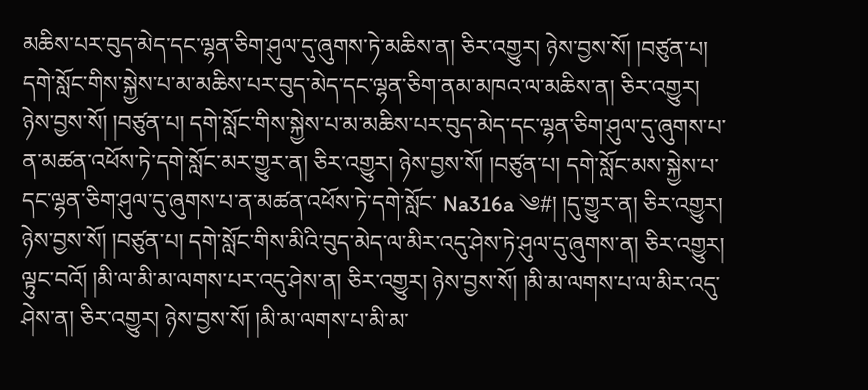མཆིས་པར་བུད་མེད་དང་ལྷན་ཅིག་ཤུལ་དུ་ཞུགས་ཏེ་མཆིས་ན། ཅིར་འགྱུར། ཉེས་བྱས་སོ། །བཙུན་པ། དགེ་སློང་གིས་སྐྱེས་པ་མ་མཆིས་པར་བུད་མེད་དང་ལྷན་ཅིག་ནམ་མཁའ་ལ་མཆིས་ན། ཅིར་འགྱུར། ཉེས་བྱས་སོ། །བཙུན་པ། དགེ་སློང་གིས་སྐྱེས་པ་མ་མཆིས་པར་བུད་མེད་དང་ལྷན་ཅིག་ཤུལ་དུ་ཞུགས་པ་ན་མཚན་འཕོས་ཏེ་དགེ་སློང་མར་གྱུར་ན། ཅིར་འགྱུར། ཉེས་བྱས་སོ། །བཙུན་པ། དགེ་སློང་མས་སྐྱེས་པ་དང་ལྷན་ཅིག་ཤུལ་དུ་ཞུགས་པ་ན་མཚན་འཕོས་ཏེ་དགེ་སློང་ Na316a ༄#། །དུ་གྱུར་ན། ཅིར་འགྱུར། ཉེས་བྱས་སོ། །བཙུན་པ། དགེ་སློང་གིས་མིའི་བུད་མེད་ལ་མིར་འདུ་ཤེས་ཏེ་ཤུལ་དུ་ཞུགས་ན། ཅིར་འགྱུར། ལྟུང་བའོ། །མི་ལ་མི་མ་ལགས་པར་འདུ་ཤེས་ན། ཅིར་འགྱུར། ཉེས་བྱས་སོ། །མི་མ་ལགས་པ་ལ་མིར་འདུ་ཤེས་ན། ཅིར་འགྱུར། ཉེས་བྱས་སོ། །མི་མ་ལགས་པ་མི་མ་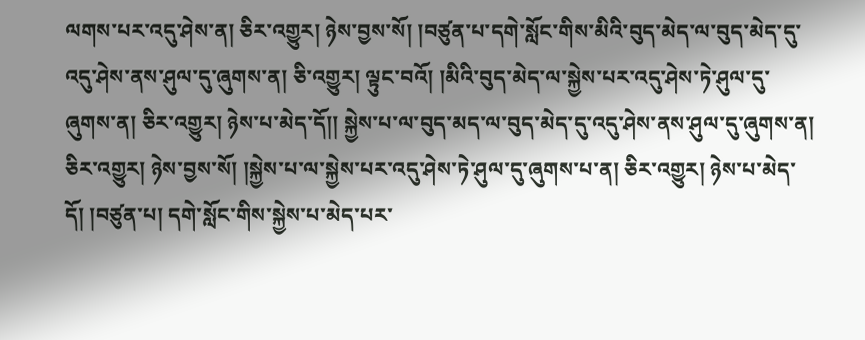ལགས་པར་འདུ་ཤེས་ན། ཅིར་འགྱུར། ཉེས་བྱས་སོ། །བཙུན་པ་དགེ་སློང་གིས་མིའི་བུད་མེད་ལ་བུད་མེད་དུ་འདུ་ཤེས་ནས་ཤུལ་དུ་ཞུགས་ན། ཅི་འགྱུར། ལྟུང་བའོ། །མིའི་བུད་མེད་ལ་སྐྱེས་པར་འདུ་ཤེས་ཏེ་ཤུལ་དུ་ཞུགས་ན། ཅིར་འགྱུར། ཉེས་པ་མེད་དོ།། སྐྱེས་པ་ལ་བུད་མད་ལ་བུད་མེད་དུ་འདུ་ཤེས་ནས་ཤུལ་དུ་ཞུགས་ན། ཅིར་འགྱུར། ཉེས་བྱས་སོ། །སྐྱེས་པ་ལ་སྐྱེས་པར་འདུ་ཤེས་ཏེ་ཤུལ་དུ་ཞུགས་པ་ན། ཅིར་འགྱུར། ཉེས་པ་མེད་དོ། །བཙུན་པ། དགེ་སློང་གིས་སྐྱེས་པ་མེད་པར་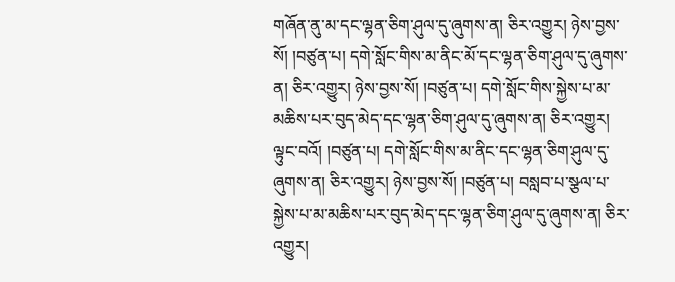གཞོན་ནུ་མ་དང་ལྷན་ཅིག་ཤུལ་དུ་ཞུགས་ན། ཅིར་འགྱུར། ཉེས་བྱས་སོ། །བཙུན་པ། དགེ་སློང་གིས་མ་ནིང་མོ་དང་ལྷན་ཅིག་ཤུལ་དུ་ཞུགས་ན། ཅིར་འགྱུར། ཉེས་བྱས་སོ། །བཙུན་པ། དགེ་སློང་གིས་སྐྱེས་པ་མ་མཆིས་པར་བུད་མེད་དང་ལྷན་ཅིག་ཤུལ་དུ་ཞུགས་ན། ཅིར་འགྱུར། ལྟུང་བའོ། །བཙུན་པ། དགེ་སློང་གིས་མ་ནིང་དང་ལྷན་ཅིག་ཤུལ་དུ་ཞུགས་ན། ཅིར་འགྱུར། ཉེས་བྱས་སོ། །བཙུན་པ། བསླབ་པ་སྩལ་པ་སྐྱེས་པ་མ་མཆིས་པར་བུད་མེད་དང་ལྷན་ཅིག་ཤུལ་དུ་ཞུགས་ན། ཅིར་འགྱུར།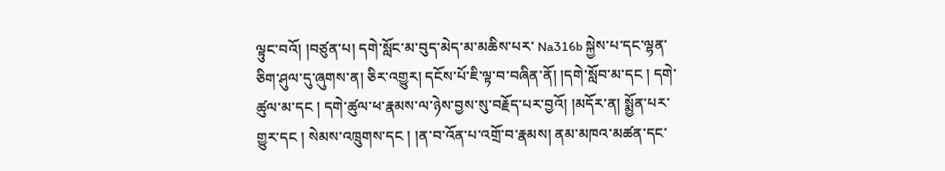ལྟུང་བའོ། །བཙུན་པ། དགེ་སློང་མ་བུད་མེད་མ་མཆིས་པར་ Na316b སྐྱེས་པ་དང་ལྷན་ཅིག་ཤུལ་དུ་ཞུགས་ན། ཅིར་འགྱུར། དངོས་པོ་ཇི་ལྟ་བ་བཞིན་ནོ། །དགེ་སློབ་མ་དང ། དགེ་ཚུལ་མ་དང ། དགེ་ཚུལ་ཕ་རྣམས་ལ་ཉེས་བྱས་སུ་བརྗོད་པར་བྱའོ། །མདོར་ན། སྨྱོན་པར་གྱུར་དང ། སེམས་འཁྲུགས་དང ། །ན་བ་འོན་པ་འགྲོ་བ་རྣམས། ནམ་མཁའ་མཚན་དང་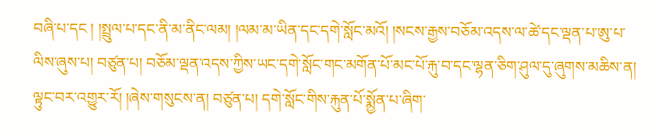བཞི་པ་དང ། །སྤྲུལ་པ་དང་ནི་མ་ནིང་ལམ། །ལམ་མ་ཡིན་དང་དགེ་སློང་མའོ། །སངས་རྒྱས་བཅོམ་འདས་ལ་ཚེ་དང་ལྡན་པ་ཨུ་པ་ལིས་ཞུས་པ། བཙུན་པ། བཅོམ་ལྡན་འདས་ཀྱིས་ཡང་དགེ་སློང་གང་མགོན་པོ་མང་པོ་རྐུ་བ་དང་ལྷན་ཅིག་ཤུལ་དུ་ཞུགས་མཆིས་ན། ལྟུང་བར་འགྱུར་རོ། །ཞེས་གསུངས་ན། བཙུན་པ། དགེ་སློང་གིས་རྐུན་པོ་སྨྱོན་པ་ཞིག་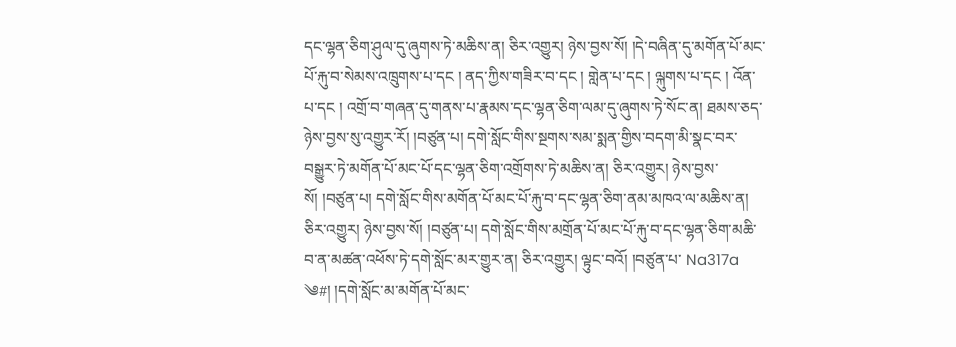དང་ལྷན་ཅིག་ཤུལ་དུ་ཞུགས་ཏེ་མཆིས་ན། ཅིར་འགྱུར། ཉེས་བྱས་སོ། །དེ་བཞིན་དུ་མགོན་པོ་མང་པོ་རྐུ་བ་སེམས་འཁྲུགས་པ་དང ། ནད་ཀྱིས་གཟིར་བ་དང ། གླེན་པ་དང ། ལྐུགས་པ་དང ། འོན་པ་དང ། འགྲོ་བ་གཞན་དུ་གནས་པ་རྣམས་དང་ལྷན་ཅིག་ལམ་དུ་ཞུགས་ཏེ་སོང་ན། ཐམས་ཅད་ཉེས་བྱས་སུ་འགྱུར་རོ། །བཙུན་པ། དགེ་སློང་གིས་སྔགས་སམ་སྨན་གྱིས་བདག་མི་སྣང་བར་བསྒྱུར་ཏེ་མགོན་པོ་མང་པོ་དང་ལྷན་ཅིག་འགྲོགས་ཏེ་མཆིས་ན། ཅིར་འགྱུར། ཉེས་བྱས་སོ། །བཙུན་པ། དགེ་སློང་གིས་མགོན་པོ་མང་པོ་རྐུ་བ་དང་ལྷན་ཅིག་ནམ་མཁའ་ལ་མཆིས་ན། ཅིར་འགྱུར། ཉེས་བྱས་སོ། །བཙུན་པ། དགེ་སློང་གིས་མགྲོན་པོ་མང་པོ་རྐུ་བ་དང་ལྷན་ཅིག་མཆི་བ་ན་མཚན་འཕོས་ཏེ་དགེ་སློང་མར་གྱུར་ན། ཅིར་འགྱུར། ལྟུང་བའོ། །བཙུན་པ་ Na317a ༄#། །དགེ་སློང་མ་མགོན་པོ་མང་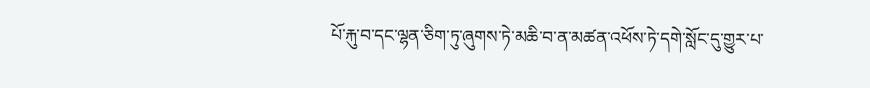པོ་རྐུ་བ་དང་ལྷན་ཅིག་ཏུ་ཞུགས་ཏེ་མཆི་བ་ན་མཚན་འཕོས་ཏེ་དགེ་སློང་དུ་གྱུར་པ་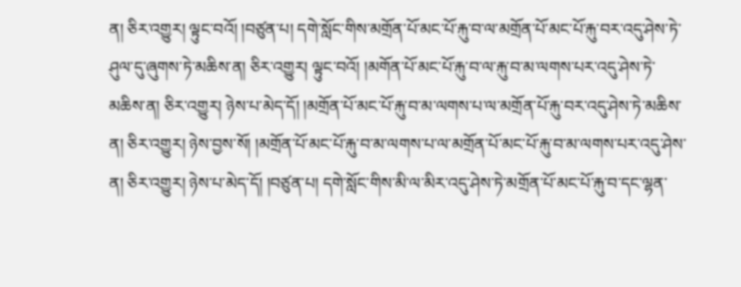ན། ཅིར་འགྱུར། ལྟུང་བའོ། །བཙུན་པ། དགེ་སློང་གིས་མགྲོན་པོ་མང་པོ་རྐུ་བ་ལ་མགྲོན་པོ་མང་པོ་རྐུ་བར་འདུ་ཤེས་ཏེ་ཤུལ་དུ་ཞུགས་ཏེ་མཆིས་ན། ཅིར་འགྱུར། ལྟུང་བའོ། །མགོན་པོ་མང་པོ་རྐུ་བ་ལ་རྐུ་བ་མ་ལགས་པར་འདུ་ཤེས་ཏེ་མཆིས་ན། ཅིར་འགྱུར། ཉེས་པ་མེད་དོ། །མགྲོན་པོ་མང་པོ་རྐུ་བ་མ་ལགས་པ་ལ་མགྲོན་པོ་རྐུ་བར་འདུ་ཤེས་ཏེ་མཆིས་ན། ཅིར་འགྱུར། ཉེས་བྱས་སོ། །མགྲོན་པོ་མང་པོ་རྐུ་བ་མ་ལགས་པ་ལ་མགྲོན་པོ་མང་པོ་རྐུ་བ་མ་ལགས་པར་འདུ་ཤེས་ན། ཅིར་འགྱུར། ཉེས་པ་མེད་དོ། །བཙུན་པ། དགེ་སློང་གིས་མི་ལ་མིར་འདུ་ཤེས་ཏེ་མགྲོན་པོ་མང་པོ་རྐུ་བ་དང་ལྷན་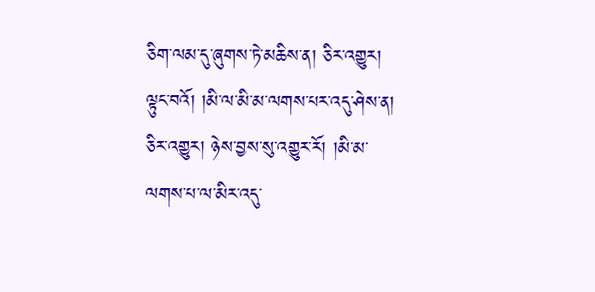ཅིག་ལམ་དུ་ཞུགས་ཏེ་མཆིས་ན། ཅིར་འགྱུར། ལྟུང་བའོ། །མི་ལ་མི་མ་ལགས་པར་འདུ་ཤེས་ན། ཅིར་འགྱུར། ཉེས་བྱས་སུ་འགྱུར་རོ། །མི་མ་ལགས་པ་ལ་མིར་འདུ་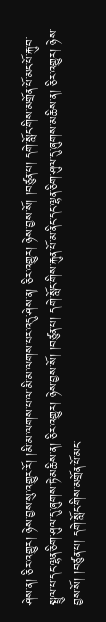ཤེས་ན། ཅིར་འགྱུར། ཉེས་བྱས་སུ་འགྱུར་རོ། །མི་མ་ལགས་པ་ལ་མི་མ་ལགས་པར་འདུ་ཤེས་ན། ཅིར་འགྱུར། ཉེས་བྱས་སོ། །བཙུན་པ། དགེ་སློང་གིས་མགྲོན་པོ་མང་པོ་རྐུ་བ་སྤྲུལ་པ་དང་ལྷན་ཅིག་ཤུལ་དུ་ཞུགས་ཏེ་མཆིས་ན། ཅིར་འགྱུར། ཉེས་བྱས་སོ། །བཙུན་པ། དགེ་སློང་གིས་རྐུན་པོ་མ་ནིང་དང་ལྷན་ཅིག་ཤུལ་དུ་ཞུགས་མཆིས་ན། ཅིར་འགྱུར། ཉེས་བྱས་སོ། །བཙུན་པ། དགེ་སློང་གིས་མགྲོན་པོ་མང་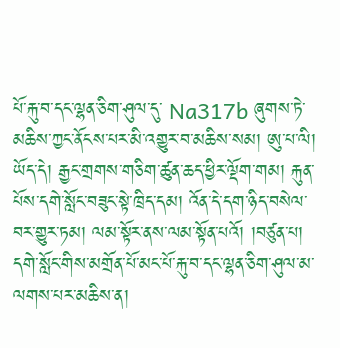པོ་རྐུ་བ་དང་ལྷན་ཅིག་ཤུལ་དུ་ Na317b ཞུགས་ཏེ་མཆིས་ཀྱང་ནོངས་པར་མི་འགྱུར་བ་མཆིས་སམ། ཨུ་པ་ལི། ཡོད་དེ། རྒྱང་གྲགས་གཅིག་ཚུན་ཆད་ཕྱིར་ལྡོག་གམ། རྐུན་པོས་དགེ་སློང་བཟུང་སྟེ་ཁྲིད་དམ། འོན་དེ་དག་ཉིད་བསེལ་བར་གྱུར་ཏམ། ལམ་སྟོར་ནས་ལམ་སྟོན་པའོ། །བཙུན་པ། དགེ་སློང་གིས་མགྲོན་པོ་མང་པོ་རྐུ་བ་དང་ལྷན་ཅིག་ཤུལ་མ་ལགས་པར་མཆིས་ན།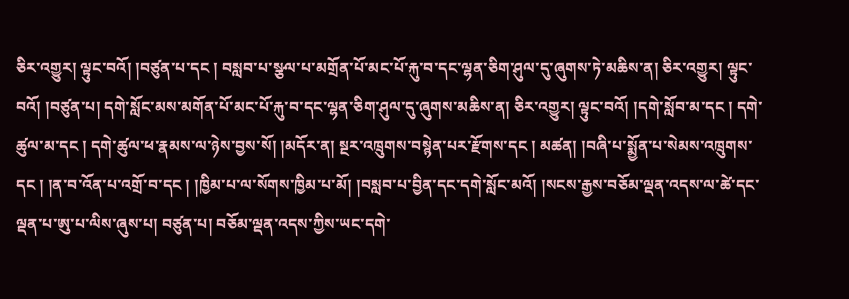ཅིར་འགྱུར། ལྟུང་བའོ། །བཙུན་པ་དང ། བསླབ་པ་སྩལ་པ་མགྲོན་པོ་མང་པོ་རྐུ་བ་དང་ལྷན་ཅིག་ཤུལ་དུ་ཞུགས་ཏེ་མཆིས་ན། ཅིར་འགྱུར། ལྟུང་བའོ། །བཙུན་པ། དགེ་སློང་མས་མགོན་པོ་མང་པོ་རྐུ་བ་དང་ལྷན་ཅིག་ཤུལ་དུ་ཞུགས་མཆིས་ན། ཅིར་འགྱུར། ལྟུང་བའོ། །དགེ་སློབ་མ་དང ། དགེ་ཚུལ་མ་དང ། དགེ་ཚུལ་ཕ་རྣམས་ལ་ཉེས་བྱས་སོ། །མདོར་ན། སྔར་འཁྲུགས་བསྙེན་པར་རྫོགས་དང ། མཚན། །བཞི་པ་སྨྱོན་པ་སེམས་འཁྲུགས་དང ། །ན་བ་འོན་པ་འགྲོ་བ་དང ། །ཁྱིམ་པ་ལ་སོགས་ཁྱིམ་པ་མོ། །བསླབ་པ་བྱིན་དང་དགེ་སློང་མའོ། །སངས་རྒྱས་བཅོམ་ལྡན་འདས་ལ་ཚེ་དང་ལྡན་པ་ཨུ་པ་ལིས་ཞུས་པ། བཙུན་པ། བཅོམ་ལྡན་འདས་ཀྱིས་ཡང་དགེ་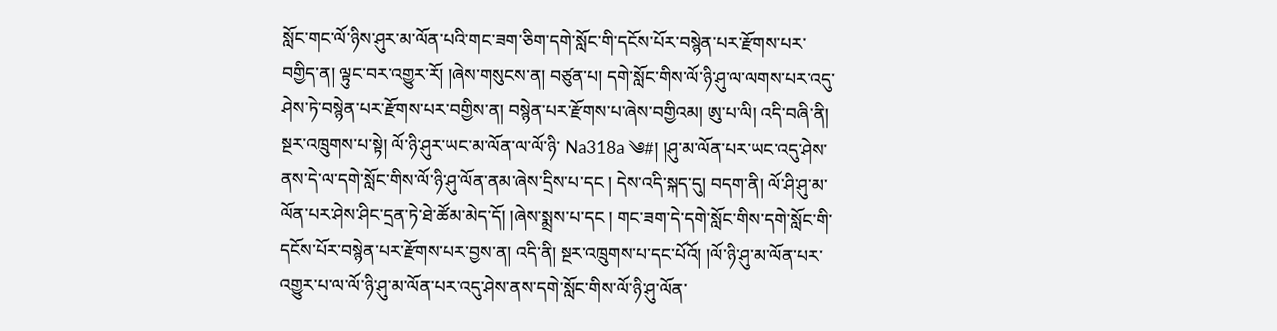སློང་གང་ལོ་ཉིས་ཤུར་མ་ལོན་པའི་གང་ཟག་ཅིག་དགེ་སློང་གི་དངོས་པོར་བསྙེན་པར་རྫོགས་པར་བགྱིད་ན། ལྟུང་བར་འགྱུར་རོ། །ཞེས་གསུངས་ན། བཙུན་པ། དགེ་སློང་གིས་ལོ་ཉི་ཤུ་ལ་ལགས་པར་འདུ་ཤེས་ཏེ་བསྙེན་པར་རྫོགས་པར་བགྱིས་ན། བསྙེན་པར་རྫོགས་པ་ཞེས་བགྱིའམ། ཨུ་པ་ལི། འདི་བཞི་ནི། སྔར་འཁྲུགས་པ་སྟེ། ལོ་ཉི་ཤུར་ཡང་མ་ལོན་ལ་ལོ་ཉི་ Na318a ༄#། །ཤུ་མ་ལོན་པར་ཡང་འདུ་ཤེས་ནས་དེ་ལ་དགེ་སློང་གིས་ལོ་ཉི་ཤུ་ལོན་ནམ་ཞེས་དྲིས་པ་དང ། དེས་འདི་སྐད་དུ། བདག་ནི། ལོ་ཤི་ཤུ་མ་ལོན་པར་ཤེས་ཤིང་དྲན་ཏེ་ཐེ་ཚོམ་མེད་དོ། །ཞེས་སྨྲས་པ་དང ། གང་ཟག་དེ་དགེ་སློང་གིས་དགེ་སློང་གི་དངོས་པོར་བསྙེན་པར་རྫོགས་པར་བྱས་ན། འདི་ནི། སྔར་འཁྲུགས་པ་དང་པོའོ། །ལོ་ཉི་ཤུ་མ་ལོན་པར་འགྱུར་པ་ལ་ལོ་ཉི་ཤུ་མ་ལོན་པར་འདུ་ཤེས་ནས་དགེ་སློང་གིས་ལོ་ཉི་ཤུ་ལོན་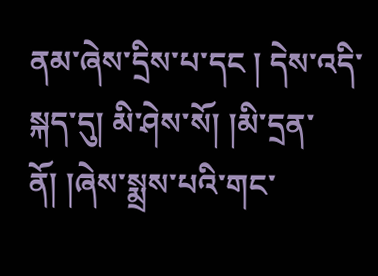ནམ་ཞེས་དྲིས་པ་དང ། དེས་འདི་སྐད་དུ། མི་ཤེས་སོ། །མི་དྲན་ནོ། །ཞེས་སྨྲས་པའི་གང་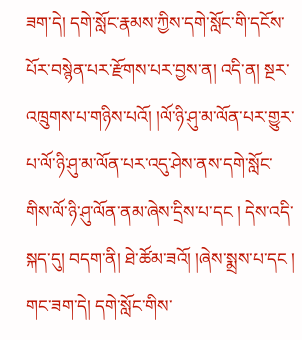ཟག་དེ། དགེ་སློང་རྣམས་ཀྱིས་དགེ་སློང་གི་དངོས་པོར་བསྙེན་པར་རྫོགས་པར་བྱས་ན། འདི་ན། སྔར་འཁྲུགས་པ་གཉིས་པའོ། །ལོ་ཉི་ཤུ་མ་ལོན་པར་གྱུར་པ་ལོ་ཉི་ཤུ་མ་ལོན་པར་འདུ་ཤེས་ནས་དགེ་སློང་གིས་ལོ་ཉི་ཤུ་ལོན་ནམ་ཞེས་དྲིས་པ་དང ། དེས་འདི་སྐད་དུ། བདག་ནི། ཐེ་ཚོམ་ཟའོ། །ཞེས་སྨྲས་པ་དང ། གང་ཟག་དེ། དགེ་སློང་གིས་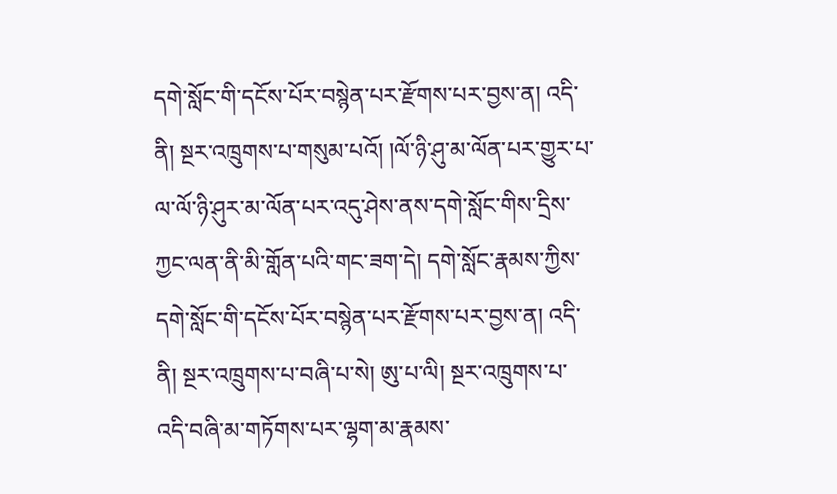དགེ་སློང་གི་དངོས་པོར་བསྙེན་པར་རྫོགས་པར་བྱས་ན། འདི་ནི། སྔར་འཁྲུགས་པ་གསུམ་པའོ། །ལོ་ཉི་ཤུ་མ་ལོན་པར་གྱུར་པ་ལ་ལོ་ཉི་ཤུར་མ་ལོན་པར་འདུ་ཤེས་ནས་དགེ་སློང་གིས་དྲིས་ཀྱང་ལན་ནི་མི་གློན་པའི་གང་ཟག་དེ། དགེ་སློང་རྣམས་ཀྱིས་དགེ་སློང་གི་དངོས་པོར་བསྙེན་པར་རྫོགས་པར་བྱས་ན། འདི་ནི། སྔར་འཁྲུགས་པ་བཞི་པ་སེ། ཨུ་པ་ལི། སྔར་འཁྲུགས་པ་འདི་བཞི་མ་གཏོགས་པར་ལྷག་མ་རྣམས་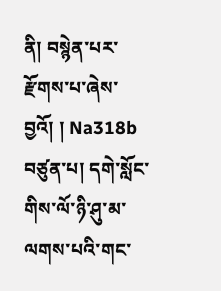ནི། བསྙེན་པར་རྫོགས་པ་ཞེས་བྱའོ། ། Na318b བཙུན་པ། དགེ་སློང་གིས་ལོ་ཉི་ཤུ་མ་ལགས་པའི་གང་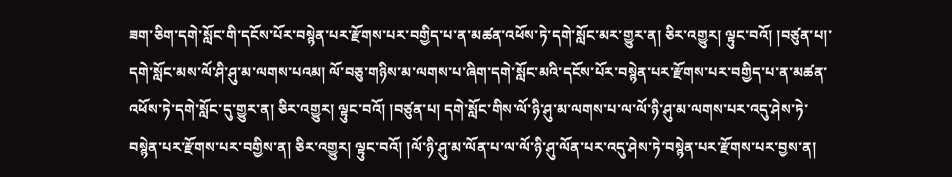ཟག་ཅིག་དགེ་སློང་གི་དངོས་པོར་བསྙེན་པར་རྫོགས་པར་བགྱིད་པ་ན་མཚན་འཕོས་ཏེ་དགེ་སློང་མར་གྱུར་ན། ཅིར་འགྱུར། ལྟུང་བའོ། །བཙུན་པ།་དགེ་སློང་མས་ལོ་ཤི་ཤུ་མ་ལགས་པའམ། ལོ་བཅུ་གཉིས་མ་ལགས་པ་ཞིག་དགེ་སློང་མའི་དངོས་པོར་བསྙེན་པར་རྫོགས་པར་བགྱིད་པ་ན་མཚན་འཕོས་ཏེ་དགེ་སློང་དུ་གྱུར་ན། ཅིར་འགྱུར། ལྟུང་བའོ། །བཙུན་པ། དགེ་སློང་གིས་ལོ་ཉི་ཤུ་མ་ལགས་པ་ལ་ལོ་ཉི་ཤུ་མ་ལགས་པར་འདུ་ཤེས་ཏེ་བསྙེན་པར་རྫོགས་པར་བགྱིས་ན། ཅིར་འགྱུར། ལྟུང་བའོ། །ལོ་ཉི་ཤུ་མ་ལོན་པ་ལ་ལོ་ཉི་ཤུ་ལོན་པར་འདུ་ཤེས་ཏེ་བསྙེན་པར་རྫོགས་པར་བྱས་ན།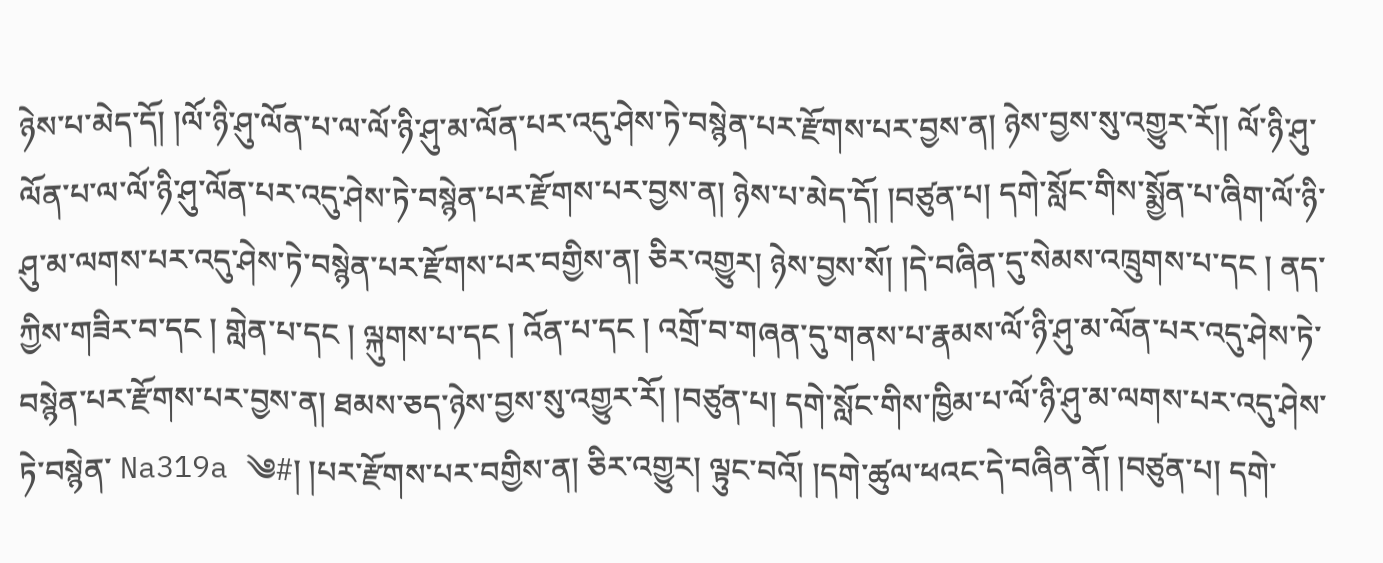ཉེས་པ་མེད་དོ། །ལོ་ཉི་ཤུ་ལོན་པ་ལ་ལོ་ཉི་ཤུ་མ་ལོན་པར་འདུ་ཤེས་ཏེ་བསྙེན་པར་རྫོགས་པར་བྱས་ན། ཉེས་བྱས་སུ་འགྱུར་རོ།། ལོ་ཉི་ཤུ་ལོན་པ་ལ་ལོ་ཉི་ཤུ་ལོན་པར་འདུ་ཤེས་ཏེ་བསྙེན་པར་རྫོགས་པར་བྱས་ན། ཉེས་པ་མེད་དོ། །བཙུན་པ། དགེ་སློང་གིས་སྨྱོན་པ་ཞིག་ལོ་ཉི་ཤུ་མ་ལགས་པར་འདུ་ཤེས་ཏེ་བསྙེན་པར་རྫོགས་པར་བགྱིས་ན། ཅིར་འགྱུར། ཉེས་བྱས་སོ། །དེ་བཞིན་དུ་སེམས་འཁྲུགས་པ་དང ། ནད་ཀྱིས་གཟིར་བ་དང ། གླེན་པ་དང ། ལྐུགས་པ་དང ། འོན་པ་དང ། འགྲོ་བ་གཞན་དུ་གནས་པ་རྣམས་ལོ་ཉི་ཤུ་མ་ལོན་པར་འདུ་ཤེས་ཏེ་བསྙེན་པར་རྫོགས་པར་བྱས་ན། ཐམས་ཅད་ཉེས་བྱས་སུ་འགྱུར་རོ། །བཙུན་པ། དགེ་སློང་གིས་ཁྱིམ་པ་ལོ་ཉི་ཤུ་མ་ལགས་པར་འདུ་ཤེས་ཏེ་བསྙེན་ Na319a ༄#། །པར་རྫོགས་པར་བགྱིས་ན། ཅིར་འགྱུར། ལྟུང་བའོ། །དགེ་ཚུལ་ཕའང་དེ་བཞིན་ནོ། །བཙུན་པ། དགེ་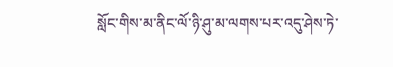སློང་གིས་མ་ནིང་ལོ་ཉི་ཤུ་མ་ལགས་པར་འདུ་ཤེས་ཏེ་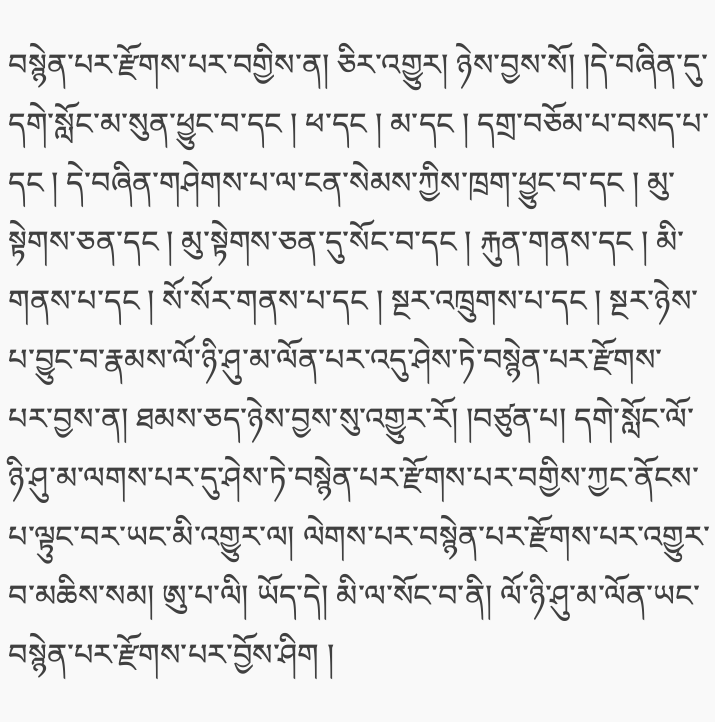བསྙེན་པར་རྫོགས་པར་བགྱིས་ན། ཅིར་འགྱུར། ཉེས་བྱས་སོ། །དེ་བཞིན་དུ་དགེ་སློང་མ་སུན་ཕྱུང་བ་དང ། ཕ་དང ། མ་དང ། དགྲ་བཅོམ་པ་བསད་པ་དང ། དེ་བཞིན་གཤེགས་པ་ལ་ངན་སེམས་ཀྱིས་ཁྲག་ཕྱུང་བ་དང ། མུ་སྟེགས་ཅན་དང ། མུ་སྟེགས་ཅན་དུ་སོང་བ་དང ། རྐུན་གནས་དང ། མི་གནས་པ་དང ། སོ་སོར་གནས་པ་དང ། སྔར་འཁྲུགས་པ་དང ། སྔར་ཉེས་པ་བྱུང་བ་རྣམས་ལོ་ཉི་ཤུ་མ་ལོན་པར་འདུ་ཤེས་ཏེ་བསྙེན་པར་རྫོགས་པར་བྱས་ན། ཐམས་ཅད་ཉེས་བྱས་སུ་འགྱུར་རོ། །བཙུན་པ། དགེ་སློང་ལོ་ཉི་ཤུ་མ་ལགས་པར་དུ་ཤེས་ཏེ་བསྙེན་པར་རྫོགས་པར་བགྱིས་ཀྱང་ནོངས་པ་ལྟུང་བར་ཡང་མི་འགྱུར་ལ། ལེགས་པར་བསྙེན་པར་རྫོགས་པར་འགྱུར་བ་མཆིས་སམ། ཨུ་པ་ལི། ཡོད་དེ། མི་ལ་སོང་བ་ནི། ལོ་ཉི་ཤུ་མ་ལོན་ཡང་བསྙེན་པར་རྫོགས་པར་བྱོས་ཤིག །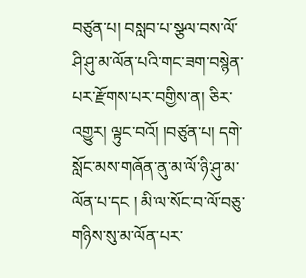བཙུན་པ། བསླབ་པ་སྩལ་བས་ལོ་ཤི་ཤུ་མ་ལོན་པའི་གང་ཟག་བསྙེན་པར་རྫོགས་པར་བགྱིས་ན། ཅིར་འགྱུར། ལྟུང་བའོ། །བཙུན་པ། དགེ་སློང་མས་གཞོན་ནུ་མ་ལོ་ཉི་ཤུ་མ་ལོན་པ་དང ། མི་ལ་སོང་བ་ལོ་བཅུ་གཉིས་སུ་མ་ལོན་པར་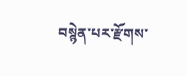བསྙེན་པར་རྫོགས་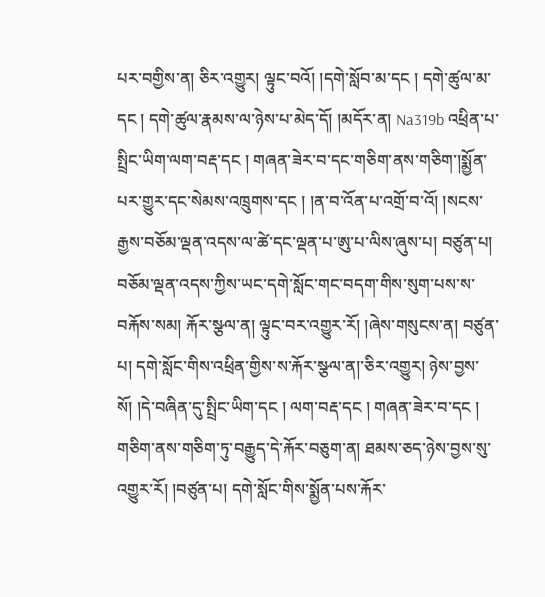པར་བགྱིས་ན། ཅིར་འགྱུར། ལྟུང་བའོ། །དགེ་སློབ་མ་དང ། དགེ་ཚུལ་མ་དང ། དགེ་ཚུལ་རྣམས་ལ་ཉེས་པ་མེད་དོ། །མདོར་ན། Na319b འཕྲིན་པ་སྤྲིང་ཡིག་ལག་བརྡ་དང ། གཞན་ཟེར་བ་དང་གཅིག་ནས་གཅིག་།སྨྱོན་པར་གྱུར་དང་སེམས་འཁྲུགས་དང ། །ན་བ་འོན་པ་འགྲོ་བ་འོ། །སངས་རྒྱས་བཅོམ་ལྡན་འདས་ལ་ཚེ་དང་ལྡན་པ་ཨུ་པ་ལིས་ཞུས་པ། བཙུན་པ། བཅོམ་ལྡན་འདས་ཀྱིས་ཡང་དགེ་སློང་གང་བདག་གིས་སུག་པས་ས་བརྐོས་སམ། རྐོར་སྩལ་ན། ལྟུང་བར་འགྱུར་རོ། །ཞེས་གསུངས་ན། བཙུན་པ། དགེ་སློང་གིས་འཕྲིན་གྱིས་ས་རྐོར་སྩལ་ན།་ཅིར་འགྱུར། ཉེས་བྱས་སོ། །དེ་བཞིན་དུ་སྤྲིང་ཡིག་དང ། ལག་བརྡ་དང ། གཞན་ཟེར་བ་དང ། གཅིག་ནས་གཅིག་ཏུ་བརྒྱུད་དེ་རྐོར་བཅུག་ན། ཐམས་ཅད་ཉེས་བྱས་སུ་འགྱུར་རོ། །བཙུན་པ། དགེ་སློང་གིས་སྨྱོན་པས་རྐོར་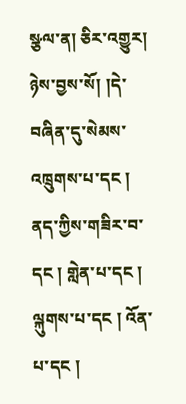སྩལ་ན། ཅིར་འགྱུར། ཉེས་བྱས་སོ། །དེ་བཞིན་དུ་སེམས་འཁྲུགས་པ་དང ། ནད་ཀྱིས་གཟིར་བ་དང ། གླེན་པ་དང ། ལྐུགས་པ་དང ། འོན་པ་དང །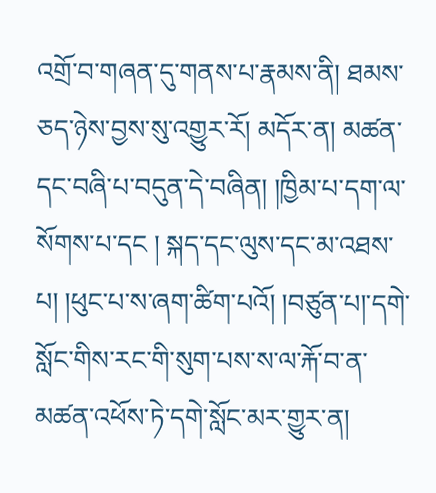འགྲོ་བ་གཞན་དུ་གནས་པ་རྣམས་ནི། ཐམས་ཅད་ཉེས་བྱས་སུ་འགྱུར་རོ། མདོར་ན། མཚན་དང་བཞི་པ་བདུན་དེ་བཞིན། །ཁྱིམ་པ་དག་ལ་སོགས་པ་དང ། སྐད་དང་ལུས་དང་མ་འཐས་པ། །ཕུང་པ་ས་ཞག་ཚིག་པའོ། །བཙུན་པ།་དགེ་སློང་གིས་རང་གི་སུག་པས་ས་ལ་རྐོ་བ་ན་མཚན་འཕོས་ཏེ་དགེ་སློང་མར་གྱུར་ན།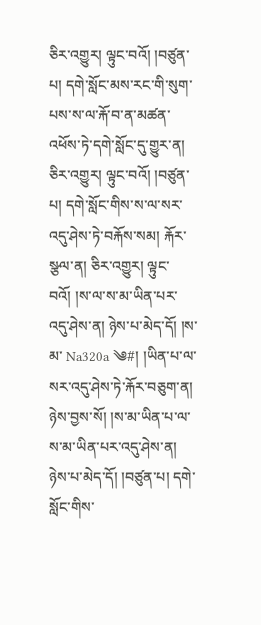ཅིར་འགྱུར། ལྟུང་བའོ། །བཙུན་པ། དགེ་སློང་མས་རང་གི་སུག་པས་ས་ལ་རྐོ་བ་ན་མཚན་འཕོས་ཏེ་དགེ་སློང་དུ་གྱུར་ན། ཅིར་འགྱུར། ལྟུང་བའོ། །བཙུན་པ། དགེ་སློང་གིས་ས་ལ་སར་འདུ་ཤེས་ཏེ་བརྐོས་སམ། རྐོར་སྩལ་ན། ཅིར་འགྱུར། ལྟུང་བའོ། །ས་ལ་ས་མ་ཡིན་པར་འདུ་ཤེས་ན། ཉེས་པ་མེད་དོ། །ས་མ་ Na320a ༄#། །ཡིན་པ་ལ་སར་འདུ་ཤེས་ཏེ་རྐོར་བཅུག་ན། ཉེས་བྱས་སོ། །ས་མ་ཡིན་པ་ལ་ས་མ་ཡིན་པར་འདུ་ཤེས་ན། ཉེས་པ་མེད་དོ། །བཙུན་པ། དགེ་སློང་གིས་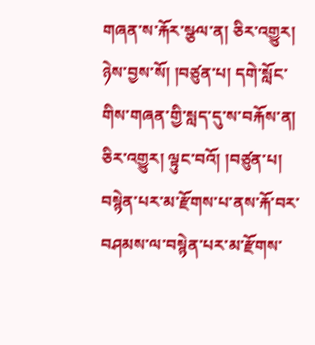གཞན་ས་རྐོར་སྩལ་ན། ཅིར་འགྱུར། ཉེས་བྱས་སོ། །བཙུན་པ། དགེ་སློང་གིས་གཞན་གྱི་སླད་དུ་ས་བརྐོས་ན། ཅིར་འགྱུར། ལྟུང་བའོ། །བཙུན་པ། བསྙེན་པར་མ་རྫོགས་པ་ནས་རྐོ་བར་བཤམས་ལ་བསྙེན་པར་མ་རྫོགས་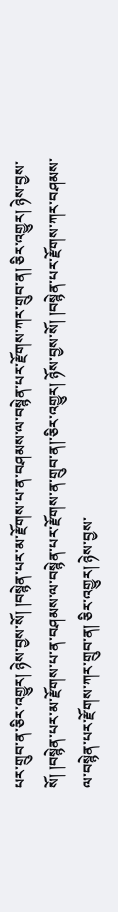པར་གྲུབ་ན་ཅིར་འགྱུར། ཉེས་བྱས་སོ། །བསྙེན་པར་མ་རྫོགས་པ་ན་བཤམས་ལ་བསྙེན་པར་རྫོགས་ཀར་གྲུབ་ན། ཅིར་འགྱུར། ཉེས་བྱས་སོ། །བསྙེན་པར་མ་རྫོགས་པ་ན་བཤམས་ལ་བསྙེན་པར་རྫོགས་ན་གྲུབ་ན།་ཅིར་འགྱུར། ཉོས་བྱས་སོ། །བསྙེན་པར་རྫོགས་ཀར་བཤམས་ལ་བསྙེན་པར་རྫོགས་ཀར་གྲུབ་ན། ཅིར་འགྱུར། ཉེས་བྱས་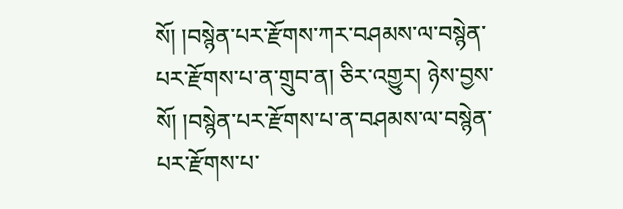སོ། །བསྙེན་པར་རྫོགས་ཀར་བཤམས་ལ་བསྙེན་པར་རྫོགས་པ་ན་གྲུབ་ན། ཅིར་འགྱུར། ཉེས་བྱས་སོ། །བསྙེན་པར་རྫོགས་པ་ན་བཤམས་ལ་བསྙེན་པར་རྫོགས་པ་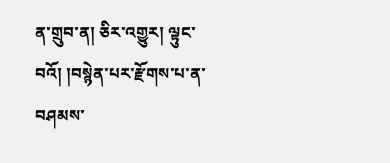ན་གྲུབ་ན། ཅིར་འགྱུར། ལྟུང་བའོ། །བསྙེན་པར་རྫོགས་པ་ན་བཤམས་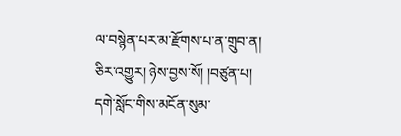ལ་བསྙེན་པར་མ་རྫོགས་པ་ན་གྲུབ་ན། ཅིར་འགྱུར། ཉེས་བྱས་སོ། །བཙུན་པ། དགེ་སློང་གིས་མངོན་སུམ་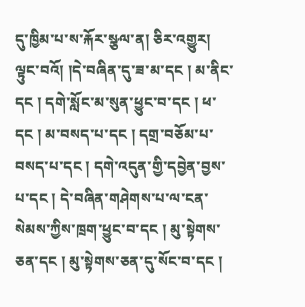དུ་ཁྱིམ་པ་ས་རྐོར་སྩལ་ན། ཅིར་འགྱུར། ལྟུང་བའོ། །དེ་བཞིན་དུ་ཟ་མ་དང ། མ་ནིང་དང ། དགེ་སློང་མ་སུན་ཕྱུང་བ་དང ། ཕ་དང ། མ་བསད་པ་དང ། དགྲ་བཅོམ་པ་བསད་པ་དང ། དགེ་འདུན་གྱི་དབྱེན་བྱས་པ་དང ། དེ་བཞིན་གཤེགས་པ་ལ་ངན་སེམས་ཀྱིས་ཁྲག་ཕྱུང་བ་དང ། མུ་སྟེགས་ཅན་དང ། མུ་སྟེགས་ཅན་དུ་སོང་བ་དང །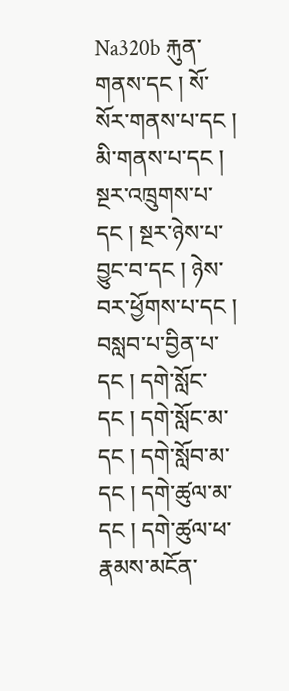Na320b རྐུན་གནས་དང ། སོ་སོར་གནས་པ་དང ། མི་གནས་པ་དང ། སྔར་འཁྲུགས་པ་དང ། སྔར་ཉེས་པ་བྱུང་བ་དང ། ཉེས་བར་ཕྱོགས་པ་དང ། བསླབ་པ་བྱིན་པ་དང ། དགེ་སློང་དང ། དགེ་སློང་མ་དང ། དགེ་སློབ་མ་དང ། དགེ་ཚུལ་མ་དང ། དགེ་ཚུལ་ཕ་རྣམས་མངོན་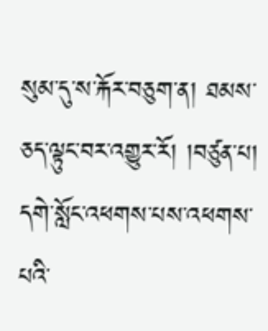སུམ་དུ་ས་རྐོར་བཅུག་ན། ཐམས་ཅད་ལྟུང་བར་འགྱུར་རོ། །བཙུན་པ། དགེ་སློང་འཕགས་པས་འཕགས་པའི་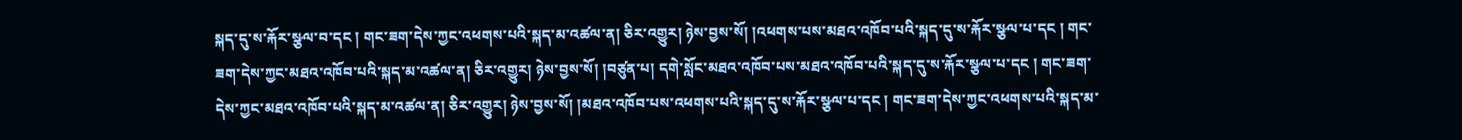སྐད་དུ་ས་རྐོར་སྩལ་བ་དང ། གང་ཟག་དེས་ཀྱང་འཕགས་པའི་སྐད་མ་འཚལ་ན། ཅིར་འགྱུར། ཉེས་བྱས་སོ། །འཕགས་པས་མཐའ་འཁོབ་པའི་སྐད་དུ་ས་རྐོར་སྩལ་པ་དང ། གང་ཟག་དེས་ཀྱང་མཐའ་འཁོབ་པའི་སྐད་མ་འཚལ་ན། ཅིར་འགྱུར། ཉེས་བྱས་སོ། །བཙུན་པ། དགེ་སློང་མཐའ་འཁོབ་པས་མཐའ་འཁོབ་པའི་སྐད་དུ་ས་རྐོར་སྩལ་པ་དང ། གང་ཟག་དེས་ཀྱང་མཐའ་འཁོབ་པའི་སྐད་མ་འཚལ་ན། ཅིར་འགྱུར། ཉེས་བྱས་སོ། །མཐའ་འཁོབ་པས་འཕགས་པའི་སྐད་དུ་ས་རྐོར་སྩལ་པ་དང ། གང་ཟག་དེས་ཀྱང་འཕགས་པའི་སྐད་མ་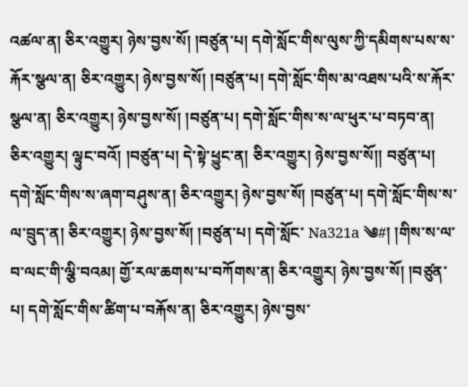འཚལ་ན། ཅིར་འགྱུར། ཉེས་བྱས་སོ། །བཙུན་པ། དགེ་སློང་གིས་ལུས་ཀྱི་དམིགས་པས་ས་རྐོར་སྩལ་ན། ཅིར་འགྱུར། ཉེས་བྱས་སོ། །བཙུན་པ། དགེ་སློང་གིས་མ་འཐས་པའི་ས་རྐོར་སྩལ་ན། ཅིར་འགྱུར། ཉེས་བྱས་སོ། །བཙུན་པ། དགེ་སློང་གིས་ས་ལ་ཕུར་པ་བཏབ་ན། ཅིར་འགྱུར། ལྟུང་བའོ། །བཙུན་པ། དེ་སྟེ་ཕྱུང་ན། ཅིར་འགྱུར། ཉེས་བྱས་སོ།། བཙུན་པ། དགེ་སློང་གིས་ས་ཞག་བཤུས་ན། ཅིར་འགྱུར། ཉེས་བྱས་སོ། །བཙུན་པ། དགེ་སློང་གིས་ས་ལ་བྲུད་ན། ཅིར་འགྱུར། ཉེས་བྱས་སོ། །བཙུན་པ། དགེ་སློང་ Na321a ༄#། །གིས་ས་ལ་བ་ལང་གི་ལྕི་བའམ། གྱོ་རལ་ཆགས་པ་བཀོགས་ན། ཅིར་འགྱུར། ཉེས་བྱས་སོ། །བཙུན་པ། དགེ་སློང་གིས་ཚིག་པ་བརྐོས་ན། ཅིར་འགྱུར། ཉེས་བྱས་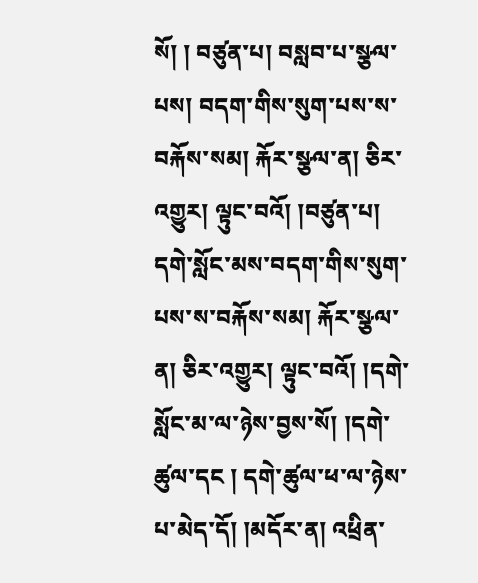སོ། ། བཙུན་པ། བསླབ་པ་སྩལ་པས། བདག་གིས་སུག་པས་ས་བརྐོས་སམ། རྐོར་སྩལ་ན། ཅིར་འགྱུར། ལྟུང་བའོ། །བཙུན་པ། དགེ་སློང་མས་བདག་གིས་སུག་པས་ས་བརྐོས་སམ། རྐོར་སྩལ་ན། ཅིར་འགྱུར། ལྟུང་བའོ། །དགེ་སློང་མ་ལ་ཉེས་བྱས་སོ། །དགེ་ཚུལ་དང ། དགེ་ཚུལ་ཕ་ལ་ཉེས་པ་མེད་དོ། །མདོར་ན། འཕྲིན་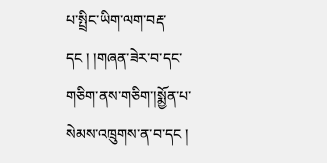པ་སྤྲིང་ཡིག་ལག་བརྡ་དང ། །གཞན་ཟེར་བ་དང་གཅིག་ནས་གཅིག་།སྨྱོན་པ་སེམས་འཁྲུགས་ན་བ་དང །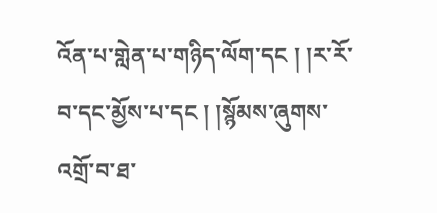འོན་པ་གླེན་པ་གཉིད་ལོག་དང ། །ར་རོ་བ་དང་མྱོས་པ་དང ། །སྙོམས་ཞུགས་འགྲོ་བ་ཐ་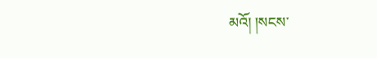མའོ། །སངས་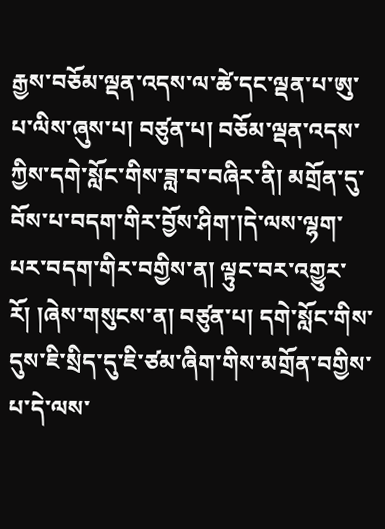རྒྱས་བཅོམ་ལྡན་འདས་ལ་ཚེ་དང་ལྡན་པ་ཨུ་པ་ལིས་ཞུས་པ། བཙུན་པ། བཅོམ་ལྡན་འདས་ཀྱིས་དགེ་སློང་གིས་ཟླ་བ་བཞིར་ནི། མགྲོན་དུ་བོས་པ་བདག་གིར་བྱོས་ཤིག་།དེ་ལས་ལྷག་པར་བདག་གིར་བགྱིས་ན། ལྟུང་བར་འགྱུར་རོ། །ཞེས་གསུངས་ན། བཙུན་པ། དགེ་སློང་གིས་དུས་ཇི་སྲིད་དུ་ཇི་ཙམ་ཞིག་གིས་མགྲོན་བགྱིས་པ་དེ་ལས་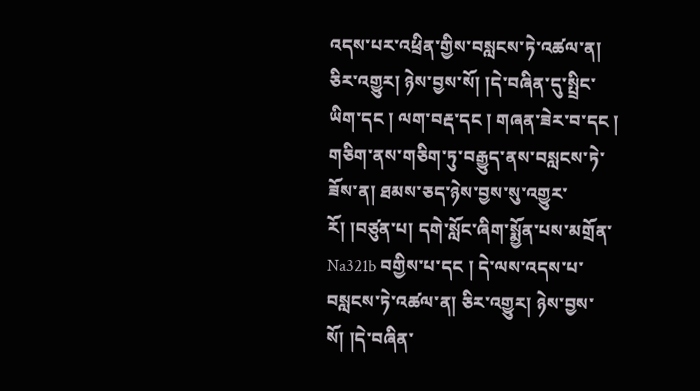འདས་པར་འཕྲིན་གྱིས་བསླངས་ཏེ་འཚལ་ན། ཅིར་འགྱུར། ཉེས་བྱས་སོ། །དེ་བཞིན་དུ་སྤྲིང་ཡིག་དང ། ལག་བརྡ་དང ། གཞན་ཟེར་བ་དང ། གཅིག་ནས་གཅིག་ཏུ་བརྒྱུད་ནས་བསླངས་ཏེ་ཟོས་ན། ཐམས་ཅད་ཉེས་བྱས་སུ་འགྱུར་རོ། །བཙུན་པ། དགེ་སློང་ཞིག་སྨྱོན་པས་མགྲོན་ Na321b བགྱིས་པ་དང ། དེ་ལས་འདས་པ་བསླངས་ཏེ་འཚལ་ན། ཅིར་འགྱུར། ཉེས་བྱས་སོ། །དེ་བཞིན་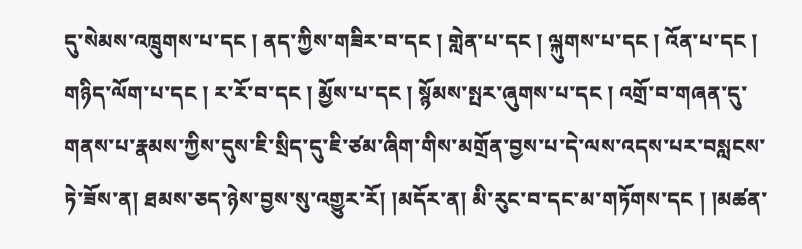དུ་སེམས་འཁྲུགས་པ་དང ། ནད་ཀྱིས་གཟིར་བ་དང ། གླེན་པ་དང ། ལྐུགས་པ་དང ། འོན་པ་དང ། གཉིད་ལོག་པ་དང ། ར་རོ་བ་དང ། མྱོས་པ་དང ། སྙོམས་སྤར་ཞུགས་པ་དང ། འགྲོ་བ་གཞན་དུ་གནས་པ་རྣམས་ཀྱིས་དུས་ཇི་སྲིད་དུ་ཇི་ཙམ་ཞིག་གིས་མགྲོན་བྱས་པ་དེ་ལས་འདས་པར་བསླངས་ཏེ་ཟོས་ན། ཐམས་ཅད་ཉེས་བྱས་སུ་འགྱུར་རོ། །མདོར་ན། མི་རུང་བ་དང་མ་གཏོགས་དང ། །མཚན་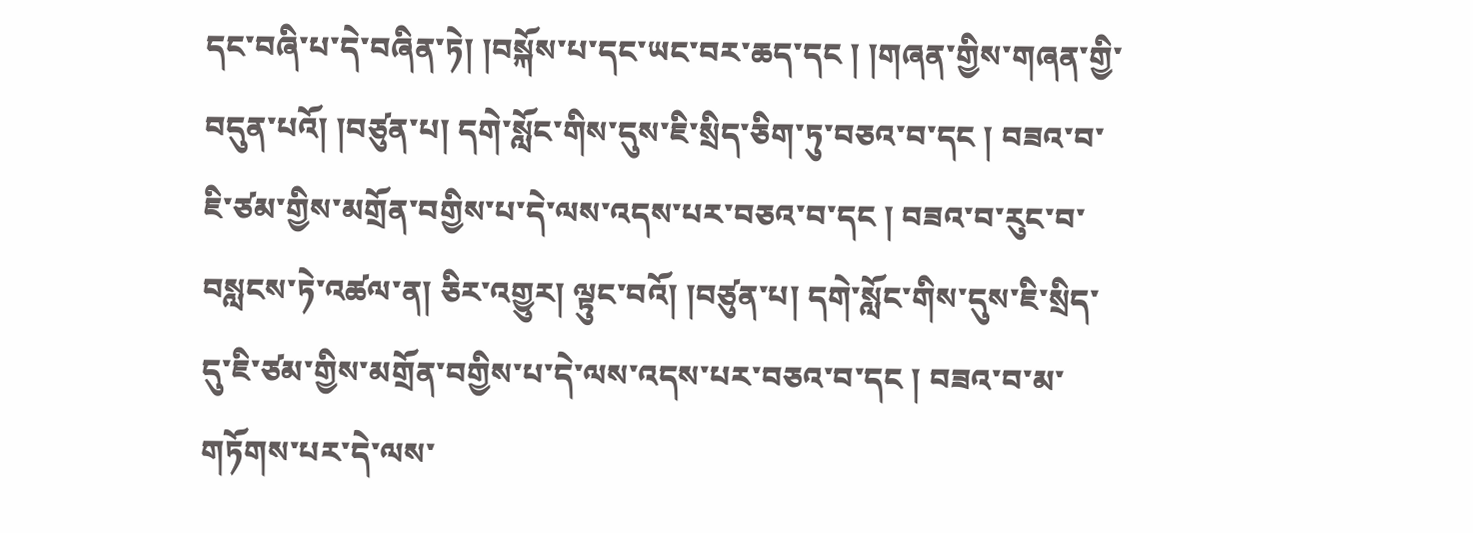དང་བཞི་པ་དེ་བཞིན་ཏེ། །བསྐོས་པ་དང་ཡང་བར་ཆད་དང ། །གཞན་གྱིས་གཞན་གྱི་བདུན་པའོ། །བཙུན་པ། དགེ་སློང་གིས་དུས་ཇི་སྲིད་ཅིག་ཏུ་བཅའ་བ་དང ། བཟའ་བ་ཇི་ཙམ་གྱིས་མགྲོན་བགྱིས་པ་དེ་ལས་འདས་པར་བཅའ་བ་དང ། བཟའ་བ་རུང་བ་བསླངས་ཏེ་འཚལ་ན། ཅིར་འགྱུར། ལྟུང་བའོ། །བཙུན་པ། དགེ་སློང་གིས་དུས་ཇི་སྲིད་དུ་ཇི་ཙམ་གྱིས་མགྲོན་བགྱིས་པ་དེ་ལས་འདས་པར་བཅའ་བ་དང ། བཟའ་བ་མ་གཏོགས་པར་དེ་ལས་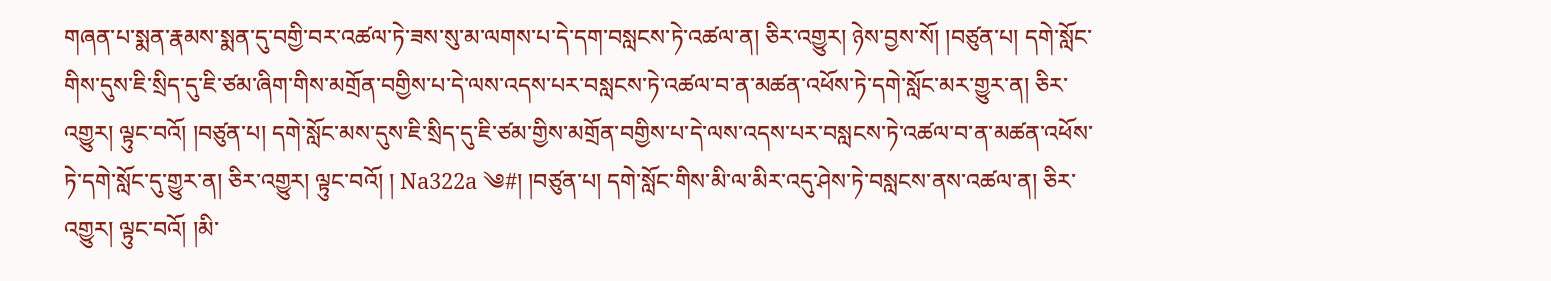གཞན་པ་སྨན་རྣམས་སྨན་དུ་བགྱི་བར་འཚལ་ཏེ་ཟས་སུ་མ་ལགས་པ་དེ་དག་བསླངས་ཏེ་འཚལ་ན། ཅིར་འགྱུར། ཉེས་བྱས་སོ། །བཙུན་པ། དགེ་སློང་གིས་དུས་ཇི་སྲིད་དུ་ཇི་ཙམ་ཞིག་གིས་མགྲོན་བགྱིས་པ་དེ་ལས་འདས་པར་བསླངས་ཏེ་འཚལ་བ་ན་མཚན་འཕོས་ཏེ་དགེ་སློང་མར་གྱུར་ན། ཅིར་འགྱུར། ལྟུང་བའོ། །བཙུན་པ། དགེ་སློང་མས་དུས་ཇི་སྲིད་དུ་ཇི་ཙམ་གྱིས་མགྲོན་བགྱིས་པ་དེ་ལས་འདས་པར་བསླངས་ཏེ་འཚལ་བ་ན་མཚན་འཕོས་ཏེ་དགེ་སློང་དུ་གྱུར་ན། ཅིར་འགྱུར། ལྟུང་བའོ། ། Na322a ༄#། །བཙུན་པ། དགེ་སློང་གིས་མི་ལ་མིར་འདུ་ཤེས་ཏེ་བསླངས་ནས་འཚལ་ན། ཅིར་འགྱུར། ལྟུང་བའོ། །མི་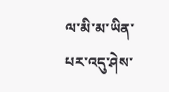ལ་མི་མ་ཡིན་པར་འདུ་ཤེས་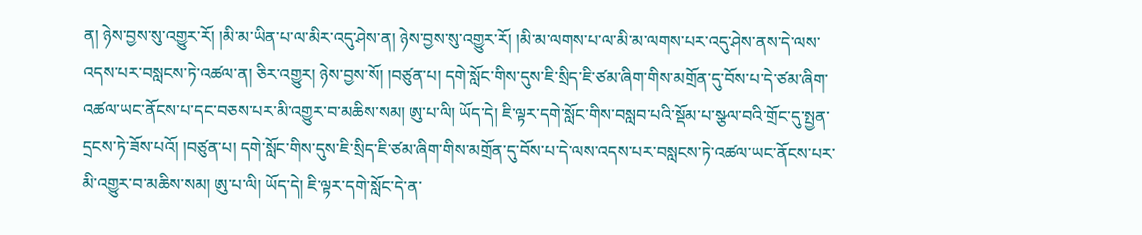ན། ཉེས་བྱས་སུ་འགྱུར་རོ། །མི་མ་ཡིན་པ་ལ་མིར་འདུ་ཤེས་ན། ཉེས་བྱས་སུ་འགྱུར་རོ། །མི་མ་ལགས་པ་ལ་མི་མ་ལགས་པར་འདུ་ཤེས་ནས་དེ་ལས་འདས་པར་བསླངས་ཏེ་འཚལ་ན། ཅིར་འགྱུར། ཉེས་བྱས་སོ། །བཙུན་པ། དགེ་སློང་གིས་དུས་ཇི་སྲིད་ཇི་ཙམ་ཞིག་གིས་མགྲོན་དུ་བོས་པ་དེ་ཙམ་ཞིག་འཚལ་ཡང་ནོངས་པ་དང་བཅས་པར་མི་འགྱུར་བ་མཆིས་སམ། ཨུ་པ་ལི། ཡོད་དེ། ཇི་ལྟར་དགེ་སློང་གིས་བསླབ་པའི་སྡོམ་པ་སྩལ་བའི་གྲོང་དུ་སྤྱན་དྲངས་ཏེ་ཟོས་པའོ། །བཙུན་པ། དགེ་སློང་གིས་དུས་ཇི་སྲིད་ཇི་ཙམ་ཞིག་གིས་མགྲོན་དུ་བོས་པ་དེ་ལས་འདས་པར་བསླངས་ཏེ་འཚལ་ཡང་ནོངས་པར་མི་འགྱུར་བ་མཆིས་སམ། ཨུ་པ་ལི། ཡོད་དེ། ཇི་ལྟར་དགེ་སློང་དེ་ན་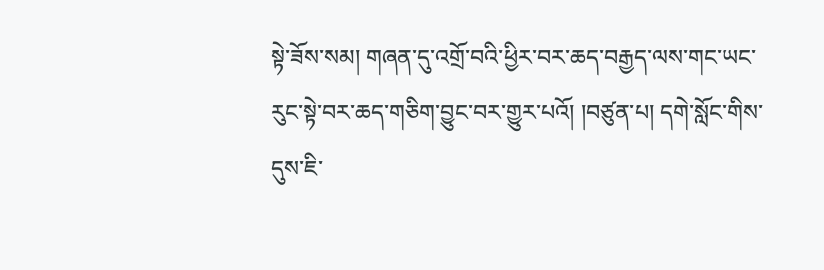སྟེ་ཟོས་སམ། གཞན་དུ་འགྲོ་བའི་ཕྱིར་བར་ཆད་བརྒྱད་ལས་གང་ཡང་རུང་སྟེ་བར་ཆད་གཅིག་བྱུང་བར་གྱུར་པའོ། །བཙུན་པ། དགེ་སློང་གིས་དུས་ཇི་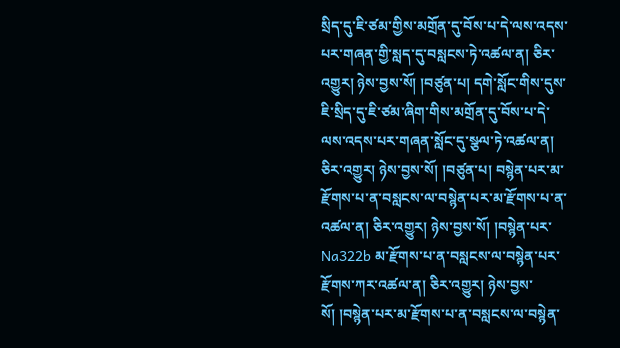སྲིད་དུ་ཇི་ཙམ་གྱིས་མགྲོན་དུ་བོས་པ་དེ་ལས་འདས་པར་གཞན་གྱི་སླད་དུ་བསླངས་ཏེ་འཚལ་ན། ཅིར་འགྱུར། ཉེས་བྱས་སོ། །བཙུན་པ། དགེ་སློང་གིས་དུས་ཇི་སྲིད་དུ་ཇི་ཙམ་ཞིག་གིས་མགྲོན་དུ་བོས་པ་དེ་ལས་འདས་པར་གཞན་སློང་དུ་སྩལ་ཏེ་འཚལ་ན། ཅིར་འགྱུར། ཉེས་བྱས་སོ། །བཙུན་པ། བསྙེན་པར་མ་རྫོགས་པ་ན་བསླངས་ལ་བསྙེན་པར་མ་རྫོགས་པ་ན་འཚལ་ན། ཅིར་འགྱུར། ཉེས་བྱས་སོ། །བསྙེན་པར་ Na322b མ་རྫོགས་པ་ན་བསླངས་ལ་བསྙེན་པར་རྫོགས་ཀར་འཚལ་ན། ཅིར་འགྱུར། ཉེས་བྱས་སོ། །བསྙེན་པར་མ་རྫོགས་པ་ན་བསླངས་ལ་བསྙེན་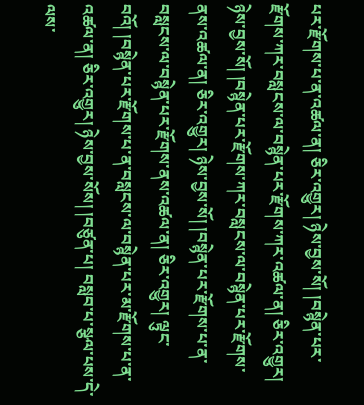པར་རྫོགས་པ་ན་འཚལ་ན། ཅིར་འགྱུར། ཉེས་བྱས་སོ། །བསྙེན་པར་རྫོགས་ཀར་བསླངས་ལ་བསྙེན་པར་རྫོགས་ཀར་འཚལ་ན། ཅིར་འགྱུར། ཉེས་བྱས་སོ། །བསྙེན་པར་རྫོགས་ཀར་བསླངས་ལ་བསྙེན་པར་རྫོགས་ནས་འཚལ་ན། ཅིར་འགྱུར། ཉེས་བྱས་སོ། །བསྙེན་པར་རྫོགས་པ་ན་བསླངས་ལ་བསྙེན་པར་རྫོགས་ནས་འཚལ་ན། ཅིར་འགྱུར། ལྟུང་བའོ། །བསྙེན་པར་རྫོགས་པ་ན་བསླངས་ལ་བསྙེན་པར་མ་རྫོགས་པ་ན་འཚལ་ན། ཅིར་འགྱུར། ཉེས་བྱས་སོས། །བཙུན་པ། བསླབ་པ་སྩལ་པས་དེ་ལས་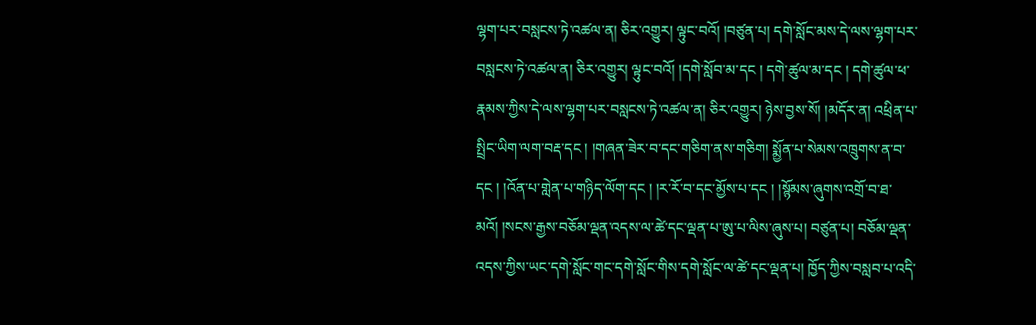ལྷག་པར་བསླངས་ཏེ་འཚལ་ན། ཅིར་འགྱུར། ལྟུང་བའོ། །བཙུན་པ། དགེ་སློང་མས་དེ་ལས་ལྷག་པར་བསླངས་ཏེ་འཚལ་ན། ཅིར་འགྱུར། ལྟུང་བའོ། །དགེ་སློབ་མ་དང ། དགེ་ཚུལ་མ་དང ། དགེ་ཚུལ་ཕ་རྣམས་ཀྱིས་དེ་ལས་ལྷག་པར་བསླངས་ཏེ་འཚལ་ན། ཅིར་འགྱུར། ཉེས་བྱས་སོ། །མདོར་ན། འཕྲིན་པ་སྤྲིང་ཡིག་ལག་བརྡ་དང ། །གཞན་ཟེར་བ་དང་གཅིག་ནས་གཅིག། སྨྱོན་པ་སེམས་འཁྲུགས་ན་བ་དང ། །འོན་པ་གླེན་པ་གཉིད་ལོག་དང ། །ར་རོ་བ་དང་མྱོས་པ་དང ། །སྙོམས་ཞུགས་འགྲོ་བ་ཐ་མའོ། །སངས་རྒྱས་བཅོམ་ལྡན་འདས་ལ་ཚེ་དང་ལྡན་པ་ཨུ་པ་ལིས་ཞུས་པ། བཙུན་པ། བཅོམ་ལྡན་འདས་ཀྱིས་ཡང་དགེ་སློང་གང་དགེ་སློང་གིས་དགེ་སློང་ལ་ཚེ་དང་ལྡན་པ། ཁྱོད་ཀྱིས་བསླབ་པ་འདི་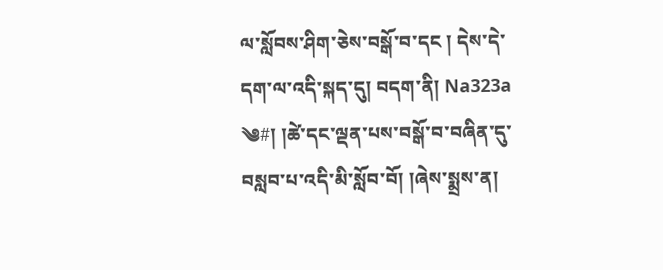ལ་སློབས་ཤིག་ཅེས་བསྒོ་བ་དང ། དེས་དེ་དག་ལ་འདི་སྐད་དུ། བདག་ནི། Na323a ༄#། །ཚེ་དང་ལྡན་པས་བསྒོ་བ་བཞིན་དུ་བསླབ་པ་འདི་མི་སློབ་བོ། །ཞེས་སྨྲས་ན།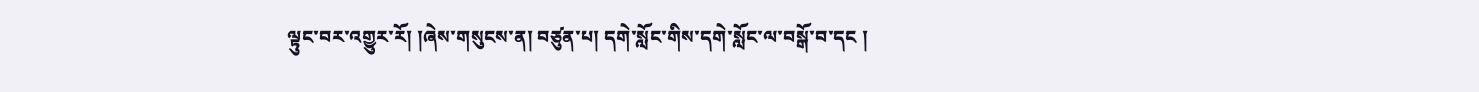ལྟུང་བར་འགྱུར་རོ། །ཞེས་གསུངས་ན། བཙུན་པ། དགེ་སློང་གིས་དགེ་སློང་ལ་བསྒོ་བ་དང །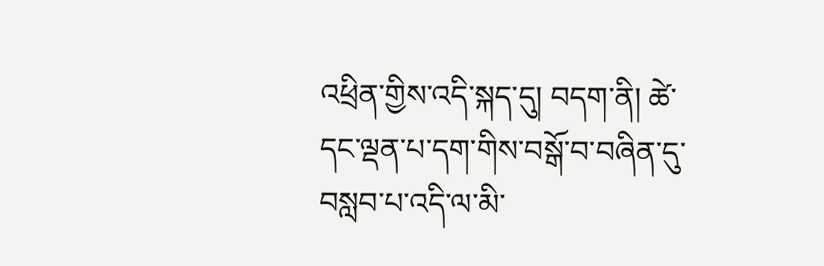འཕྲིན་གྱིས་འདི་སྐད་དུ། བདག་ནི། ཚེ་དང་ལྡན་པ་དག་གིས་བསྒོ་བ་བཞིན་དུ་བསླབ་པ་འདི་ལ་མི་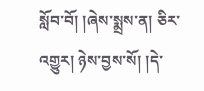སློབ་བོ། །ཞེས་སྨྲས་ན། ཅིར་འགྱུར། ཉེས་བྱས་སོ། །དེ་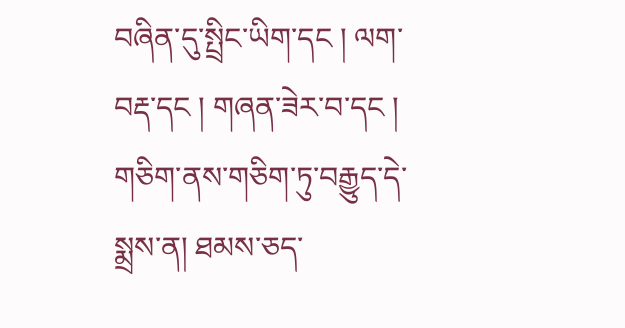བཞིན་དུ་སྤྲིང་ཡིག་དང ། ལག་བརྡ་དང ། གཞན་ཟེར་བ་དང ། གཅིག་ནས་གཅིག་ཏུ་བརྒྱུད་དེ་སྨྲས་ན། ཐམས་ཅད་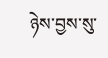ཉེས་བྱས་སུ་